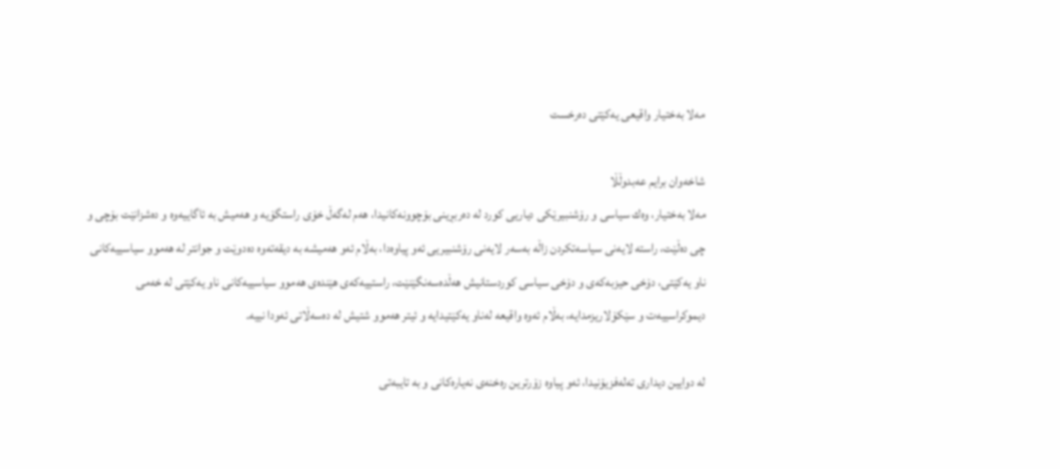مه‌لا به‌ختیار واقیعی یه‌كێتی ده‌رخست

شاخه‌وان برایم عه‌بدوڵڵا
مه‌لا به‌ختیار، وه‌ك سیاسی و رۆشنبیرێكی دیاریی كورد له‌ ده‌ربڕینی بۆچوونه‌كانیدا، هه‌م له‌گه‌ڵ خۆی راستگۆیه‌ و هه‌میش به‌ ئاگاییه‌وه‌ و ده‌شزانێت بۆچی و چی ده‌ڵێت، راسته‌ لایه‌نی سیاسه‌تكردن زاڵه‌ به‌سه‌ر لایه‌نی رۆشنبیریی ئه‌و پیاوه‌دا، به‌ڵام ئه‌و هه‌میشه‌ به‌ دیقه‌ته‌وه‌ ده‌دوێت و جوانتر له‌ هه‌موو سیاسییه‌كانی ناو یه‌كێتی، دۆخی حیزبه‌كه‌ی و دۆخی سیاسی كوردستانیش هه‌ڵده‌سه‌نگێنێت، راستییه‌كه‌ی هێنده‌ی هه‌موو سیاسییه‌كانی ناو یه‌كێتی له‌ خه‌می دیموكراسییه‌ت و سێكۆلاریزمدایه‌، به‌ڵام ئه‌وه‌ واقیعه‌ له‌ناو یه‌كێتیدایه‌ و ئیتر هه‌موو شتیش له‌ ده‌سه‌ڵاتی ئه‌ودا نییه‌.

له‌ دوایین دیداری ته‌له‌فزیۆنیدا، ئه‌و پیاوه‌ زۆرترین ره‌خنه‌ی نه‌یاره‌كانی و به‌ تایبه‌تی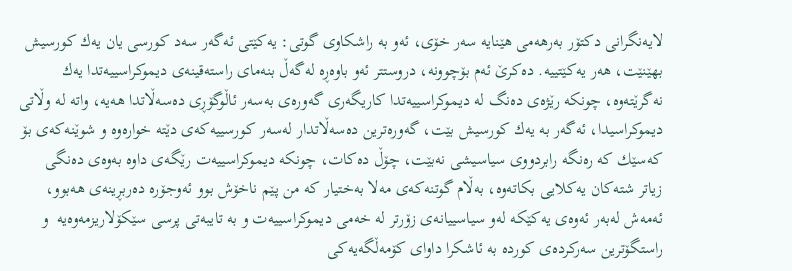لایه‌نگرانی دكتۆر به‌رهه‌می هێنایه‌ سه‌ر خۆی، ئه‌و به‌ راشكاوی گوتی: یه‌كێتی ئه‌گه‌ر سه‌د كورسی یان یه‌ك كورسیش بهێنێت، هه‌ر یه‌كێتییه‌. ده‌كرێ ئه‌م بۆچوونه‌، دروستتر ئه‌و باوه‌ڕه‌ له‌گه‌ڵ بنه‌مای راسته‌قینه‌ی دیموكراسییه‌تدا یه‌ك نه‌گرێته‌وه‌، چونكه‌ رێژه‌ی ده‌نگ له‌ دیموكراسییه‌تدا كاریگه‌ری گه‌وره‌ی به‌سه‌ر ئاڵوگۆڕی ده‌سه‌ڵاتدا هه‌یه‌، واته‌ له‌ وڵاتی دیموكراسیدا، ئه‌گه‌ر به‌ یه‌ك كورسیش بێت، گه‌وره‌ترین ده‌سه‌ڵاتدار له‌سه‌ر كورسییه‌كه‌ی دێته‌ خواره‌وه‌ و شوێنه‌كه‌ی بۆ كه‌سێك كه‌ ره‌نگه‌ رابردووی سیاسیشی نه‌بێت، چۆڵ ده‌كات، چونكه‌ دیموكراسییه‌ت رێگه‌ی داوه‌ به‌وه‌ی ده‌نگی زیاتر شته‌كان یه‌كلایی بكاته‌وه‌، به‌ڵام گوتنه‌كه‌ی مه‌لا به‌ختیار كه‌ من پێم ناخۆش بوو ئه‌وجۆره‌ ده‌ربڕینه‌ی هه‌بوو، ئه‌مه‌ش له‌به‌ر ئه‌وه‌ی یه‌كێكه‌ له‌و سیاسییانه‌ی زۆرتر له‌ خه‌می دیموكراسییه‌ت و به‌ تایبه‌تی پرسی سێكۆلاریزمه‌وه‌یه‌  و راستگۆترین سه‌ركرده‌ی كورده‌ به‌ ئاشكرا داوای كۆمه‌ڵگه‌یه‌كی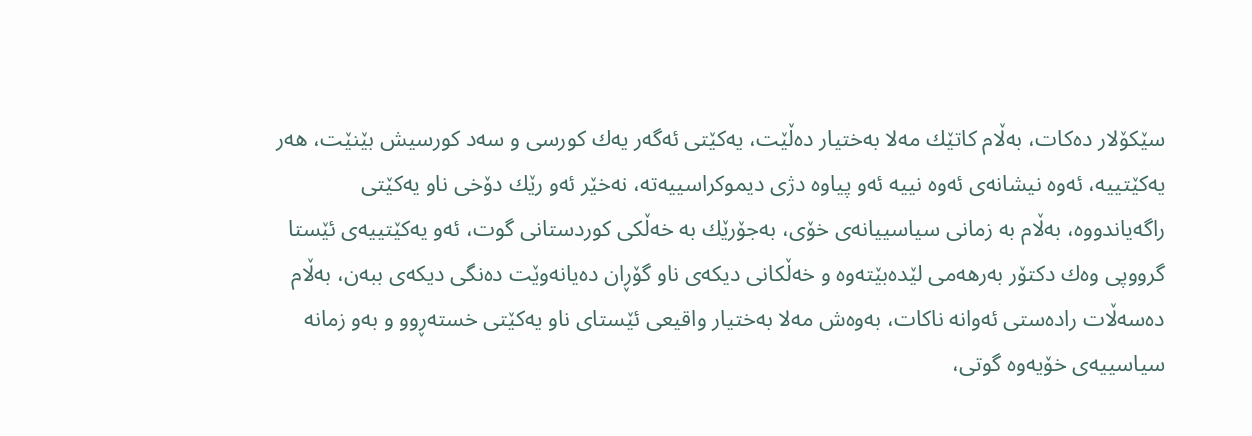سێكۆلار ده‌كات، به‌ڵام كاتێك مه‌لا به‌ختیار ده‌ڵێت، یه‌كێتی ئه‌گه‌ر یه‌ك كورسی و سه‌د كورسیش بێنێت، هه‌ر یه‌كێتییه‌، ئه‌وه‌ نیشانه‌ی ئه‌وه‌ نییه‌ ئه‌و پیاوه‌ دژی دیموكراسییه‌ته‌، نه‌خێر ئه‌و رێك دۆخی ناو یه‌كێتی راگه‌یاندووه‌، به‌ڵام به‌ زمانی سیاسییانه‌ی خۆی، به‌جۆرێك به‌ خه‌ڵكی كوردستانی گوت، ئه‌و یه‌كێتییه‌ی ئێستا گرووپی وه‌ك دكتۆر به‌رهه‌می لێده‌بێته‌وه‌ و خه‌ڵكانی دیكه‌ی ناو گۆڕان ده‌یانه‌وێت ده‌نگی دیكه‌ی ببه‌ن، به‌ڵام ده‌سه‌ڵات راده‌ستی ئه‌وانه‌ ناكات، به‌وه‌ش مه‌لا به‌ختیار واقیعی ئێستای ناو یه‌كێتی خسته‌ڕوو و به‌و زمانه‌ سیاسییه‌ی خۆیه‌وه‌ گوتی،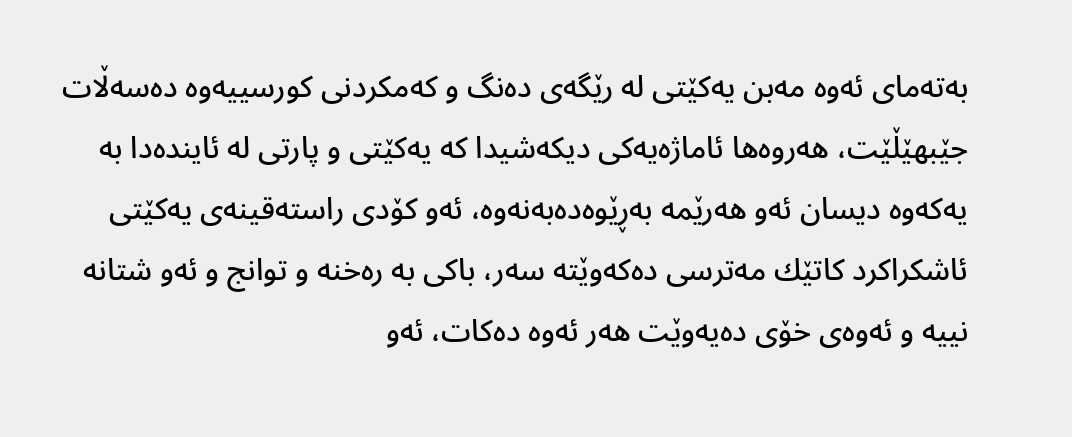به‌ته‌مای ئه‌وه‌ مه‌بن یه‌كێتی له‌ رێگه‌ی ده‌نگ و كه‌مكردنی كورسییه‌وه‌ ده‌سه‌ڵات جێبهێڵێت، هه‌روه‌ها ئاماژه‌یه‌كی دیكه‌شیدا كه‌ یه‌كێتی و پارتی له‌ ئاینده‌دا به‌ یه‌كه‌وه‌ دیسان ئه‌و هه‌رێمه‌ به‌ڕێوه‌ده‌به‌نه‌وه‌، ئه‌و كۆدی راسته‌قینه‌ی یه‌كێتی ئاشكراكرد كاتێك مه‌ترسی ده‌كه‌وێته‌ سه‌ر، باكی به‌ ره‌خنه‌ و توانج و ئه‌و شتانه‌ نییه‌ و ئه‌وه‌ی خۆی ده‌یه‌وێت هه‌ر ئه‌وه‌ ده‌كات، ئه‌و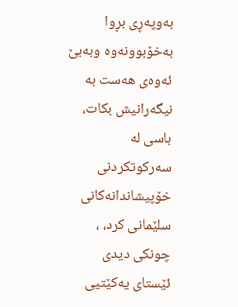به‌وپه‌ڕی بڕوا به‌خۆبوونه‌وه‌ وبه‌بێ ئه‌وه‌ی هه‌ست به‌ نیگه‌رانیش بكات، باسی له‌ سه‌ركوتكردنی خۆپیشاندانه‌كانی سلێمانی كرد، ، چونكی دیدی ئێستای یه‌كێتیی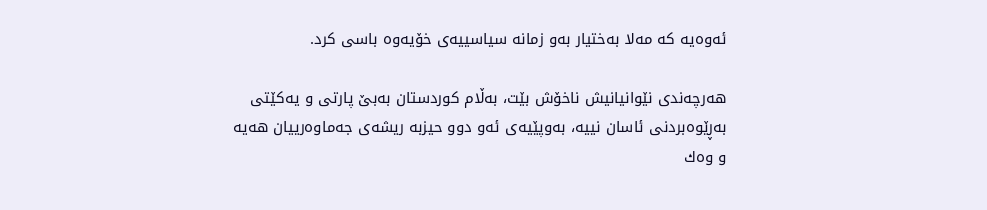ئه‌وه‌یه‌ كه‌ مه‌لا به‌ختیار به‌و زمانه‌ سیاسییه‌ی خۆیه‌وه‌ باسی كرد.

هه‌رچه‌ندی نێوانیانیش ناخۆش بێت، به‌ڵام كوردستان به‌بێ پارتی و یه‌كێتی به‌ڕێوه‌بردنی ئاسان نییه‌، به‌وپێیه‌ی ئه‌و دوو حیزبه‌ ریشه‌ی جه‌ماوه‌رییان هه‌یه‌ و وه‌ك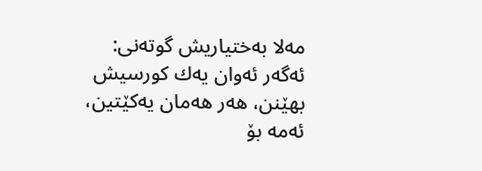مه‌لا به‌ختیاریش گوته‌نی: ئه‌گه‌ر ئه‌وان یه‌ك كورسیش بهێنن، هه‌ر هه‌مان یه‌كێتین، ئه‌مه‌ بۆ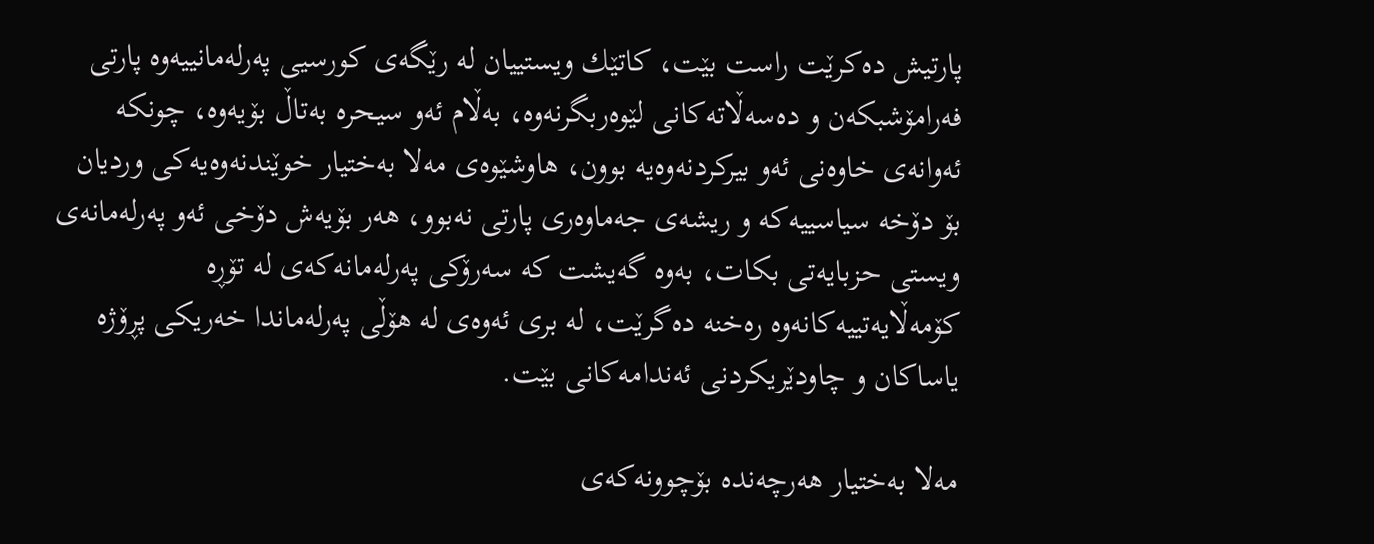پارتیش ده‌كرێت راست بێت، كاتێك ویستییان له‌ رێگه‌ی كورسیی په‌رله‌مانییه‌وه‌ پارتی فه‌رامۆشبكه‌ن و ده‌سه‌ڵاته‌كانی لێوه‌ربگرنه‌وه‌، به‌ڵام ئه‌و سیحره‌ به‌تاڵ بۆیه‌وه‌، چونكه‌ ئه‌وانه‌ی خاوه‌نی ئه‌و بیركردنه‌وه‌یه‌ بوون، هاوشێوه‌ی مه‌لا به‌ختیار خوێندنه‌وه‌یه‌كی وردیان بۆ دۆخه‌ سیاسییه‌كه‌ و ریشه‌ی جه‌ماوه‌ری پارتی نه‌بوو، هه‌ر بۆیه‌ش دۆخی ئه‌و په‌رله‌مانه‌ی ویستی حزبایه‌تی بكات، به‌وه‌ گه‌یشت كه‌ سه‌رۆكی په‌رله‌مانه‌كه‌ی له‌ تۆڕه‌ كۆمه‌ڵایه‌تییه‌كانه‌وه‌ ره‌خنه‌ ده‌گرێت، له‌ بری ئه‌وه‌ی له‌ هۆڵی په‌رله‌ماندا خه‌ریكی پڕۆژه‌ یاساكان و چاودێریكردنی ئه‌ندامه‌كانی بێت.

مه‌لا به‌ختیار هه‌رچه‌نده‌ بۆچوونه‌كه‌ی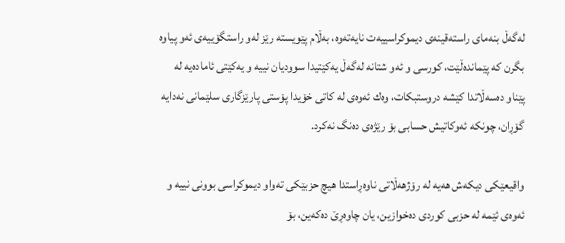له‌گه‌ڵ بنه‌مای راسته‌قینه‌ی دیموكراسییه‌ت نایه‌ته‌وه‌، به‌ڵام پێویسته‌ رێز له‌و راستگۆییه‌ی ئه‌و پیاوه‌ بگرن كه‌ پێمانده‌ڵێت، كورسی و ئه‌و شتانه‌ له‌گه‌ڵ یه‌كێتیدا سوودیان نییه‌ و یه‌كێتی ئاماده‌یه‌ له‌ پێناو ده‌سه‌ڵاتدا كێشه‌ دروستبكات، وه‌ك ئه‌وه‌ی له‌ كاتی خۆیدا پۆستی پارێزگاری سلێمانی نه‌دایه‌ گۆڕان، چونكه‌ ئه‌وكاتیش حسابی بۆ رێژه‌ی ده‌نگ نه‌كرد.

واقیعێكی دیكه‌ش هه‌یه‌ له‌ رۆژهه‌ڵاتی ناوه‌ڕاستدا هیچ حزبێكی ته‌واو دیموكراسی بوونی نییه‌ و ئه‌وه‌ی ئێمه‌ له‌ حزبی كوردی ده‌خوازین، یان چاوه‌ڕێ ده‌كه‌ین، بۆ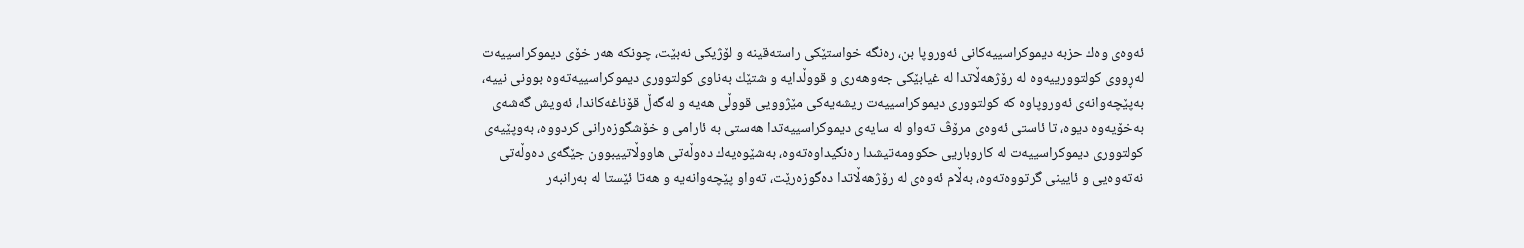ئه‌وه‌ی وه‌ك حزبه‌ دیموكراسییه‌كانی ئه‌وروپا بن، ره‌نگه‌ خواستێكی راسته‌قینه‌ و لۆژیكی نه‌بێت، چونكه‌ هه‌ر خۆی دیموكراسییه‌ت له‌ڕووی كولتوورییه‌وه‌ له‌ رۆژهه‌ڵاتدا له‌ غیابێكی جه‌وهه‌ری و قووڵدایه‌ و شتێك به‌ناوی كولتووری دیموكراسییه‌ته‌وه‌ بوونی نییه‌، به‌پێچه‌وانه‌ی ئه‌وروپاوه‌ كه‌ كولتووری دیموكراسییه‌ت ریشه‌یه‌كی مێژوویی قووڵی هه‌یه‌ و له‌گه‌ڵ قۆناغه‌كاندا، ئه‌ویش گه‌شه‌ی به‌خۆیه‌وه‌ دیوه‌، تا ئاستی ئه‌وه‌ی مرۆڤ ته‌واو له‌ سایه‌ی دیموكراسییه‌تدا هه‌ستی به‌ ئارامی و خۆشگوزه‌رانی كردووه‌، به‌وپێیه‌ی كولتووری دیموكراسییه‌ت له‌ كاروباریی حكوومه‌تیشدا ره‌نگیداوه‌ته‌وه‌، به‌شێوه‌یه‌ك ده‌وڵه‌تی هاووڵاتییبوون جێگه‌ی ده‌وڵه‌تی نه‌ته‌وه‌یی و ئایینی گرتووه‌ته‌وه‌، به‌ڵام ئه‌وه‌ی له‌ رۆژهه‌ڵاتدا ده‌گوزه‌رێت، ته‌واو پێچه‌وانه‌یه‌ و هه‌تا ئێستا له‌ به‌رانبه‌ر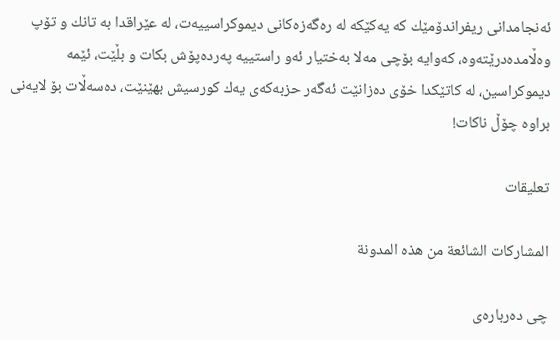ئه‌نجامدانی ریفراندۆمێك كه‌ یه‌كێكه‌ له‌ ره‌گه‌زه‌كانی دیموكراسییه‌ت، له‌ عێراقدا به‌ تانك و تۆپ وه‌ڵامده‌درێته‌وه‌، كه‌وایه‌ بۆچی مه‌لا به‌ختیار ئه‌و راستییه‌ په‌رده‌پۆش بكات و بڵێت، ئێمه‌ دیموكراسین، له‌ كاتێكدا خۆی ده‌زانێت ئه‌گه‌ر حزبه‌كه‌ی یه‌ك كورسیش بهێنێت، ده‌سه‌ڵات بۆ لایه‌نی براوه‌ چۆڵ ناكات!

تعليقات

المشاركات الشائعة من هذه المدونة

چی دەربارەی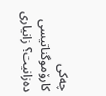چەکی کارۆموگناتیسی دەزانیت؟ زانیاری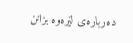دەربارەی لێرەوە بزانن